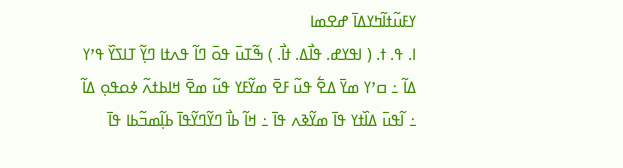ߌߓߎ߬ߙߊ߬ߤߌߡߊ߫ ߝߐߘߊ
ߊ. ߟ. ߙ. ( ߊߟߌߝ. ߟߊ߯ߡ. ߙߊ߯. ) ߒ߬ߠߎ߫ ߟߋ߫ ߣߊ߬ ߟߍߙߊ ߣߌ߲߬ ߠߊߖߌ߰ ߟߴߌ ߡߊ߬ ߸ ߛߴߌ ߘߌ߫ ߡߐ߱ ߟߎ߬ ߓߐ߫ ߘߌ߬ߓߌ ߟߎ߬ ߘߐ߫ ߞߊߕߙߍ߬ ߦߋߟߋ߲ ߡߊ߬ ߸ ߊ߬ߟߎ߫ ߡߊ߰ߙߌ ߟߊ߫ ߘߌ߬ߢߍ ߟߊ߫ ߸ ߞߊ߬ ߕߊ߯ ߣߌ߬ߣߌ߬ߟߊ߫ ߕߊ߲߬ߘߏ߬ߕߊ ߟߊ߫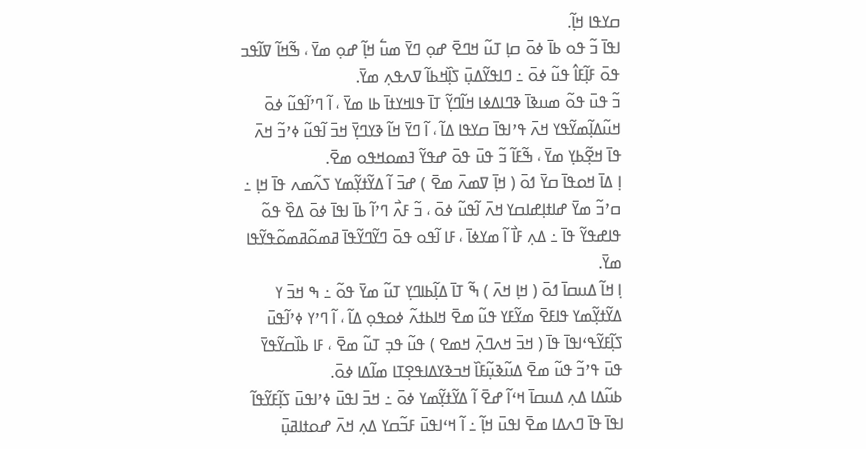ߛߌߟߊ ߞߊ߲߬.
ߊߟߊ߫ ߏ߬ ߟߋ ߕߊ߫ ߦߋ߫ ߛߊ߲ ߠߎ߬ ߞߣߐ߫ ߝߋ߲ ߣߌ߫ ߘߎ߱ ߞߊ߲߬ ߝߋ߲ ߘߌ߫ ، ߒ߬ߞߊ߬ ߜߊ߬ߟߏ ߟߋ߫ ߓߊ߲߬ߓߊ߮ ߟߎ߬ ߦߋ߫ ߸ ߣߊߟߌ߬ߡߎ߲߫ ߖߊ߲߰ߞߕߊ߬ ߜߍߟߍ߲ ߘߌ߫.
ߏ߬ ߟߎ߫ ߟߋ߬ ߘߎߢߊ߫ ߢߣߊߡߦߊ ߞߊ߬ߣߌ߲߬ ߠߊ߫ ߟߊߞߌߙߊ߫ ߕߊ ߘߌ߫ ، ߊ߬ ߣߴߊ߬ߟߎ߬ ߦߋ߫ ߞߎ߬ߡߊ߲߬ߘߌ߬ߟߌ ߞߍ߫ ߟߴߊߟߊ߫ ߛߌߟߊ ߡߊ߬ ، ߊ߬ ߣߌ߫ ߞߊ߬ ߢߌߣߌ߲߫ ߞߏ߫ ߊ߬ߟߎ߬ ߦߴߏ߬ ߞߍ߫ ߟߊ߫ ߞߐ߲߬ߕߌ߲ ߘߌ߫ ، ߒ߬ߓߊ߬ ߏ߬ ߟߎ߫ ߟߋ߫ ߝߟߌ߬ ߔߘߋߞߟߋ ߘߐ߫.
ߊ߲ ߡߊ߫ ߞߋߟߊ߫ ߛߌ߫ ߗߋ߫ ( ߞߊ߲߫ ߜߘߍ߫ ߘߐ߫ ) ߝߏ߫ ߊ߬ ߡߌ߬ߙߌ߲߬ߘߌ ߖߍ߬ߘߍ ߟߊ߫ ߞߊ߲ ߸ ߛߴߏ߬ ߘߌ߫ ߝߊߙߊ߲ߝߊߛߌ ߞߍ߫ ߊ߬ߟߎ߬ ߦߋ߫ ، ߏ߬ ߓߍ߯ ߣߴߊ߬ ߕߊ߫ ߊߟߊ߫ ߦߋ߫ ߡߐ߰ ߟߋ߬ ߟߊߝߟߌ߬ ߟߊ߫ ߸ ߡߍ߲ ߓߊ߯ ߊ߬ ߘߌߦߊ߫ ، ߓߊ ߊ߬ߟߋ ߟߋ߫ ߣߌ߬ߣߌ߬ߟߊ߫ ߥߘߋ߬ߥߘߋ߬ߟߌ߬ߟߊ ߘߌ߫.
ߊ߲ ߞߊ߬ ߡߎߛߊ߫ ߗߋ߫ ( ߞߊ߲ ߞߍ߫ ) ߒ߬ ߠߊ߫ ߡߊ߲߬ߕߊߣߌ߲ ߠߎ߬ ߘߌ߫ ߟߋ߬ ߸ ߒ ߞߏ߫ ߌ ߡߌ߬ߙߌ߲߬ߘߌ ߟߊߓߐ߫ ߘߌ߬ߓߌ ߟߎ߬ ߘߐ߫ ߞߊߕߙߍ߬ ߦߋߟߋ߲ ߡߊ߬ ، ߊ߬ ߣߴߌ ߦߴߊ߬ߟߎ߫ ߖߊ߲߬ߓߌ߬ߟߵߊߟߊ߫ ߟߊ߫ ( ߞߏ߫ ߞߍߣߍ߲߫ ߞߘߐ ) ߟߎ߬ ߟߏ߲ ߠߎ߬ ߘߐ߫ ، ߓߊ ߕߊ߰ߛߌ߬ߟߌ߫ ߟߎ߫ ߟߴߏ߬ ߟߎ߬ ߘߐ߫ ߡߎ߬ߢߎ߲߬ߓߊ߰ ߞߏߢߌߡߊߟߐ߲ߠߊ ߘߊ߬ߡߊ ߦߋ߫.
ߕߎ߬ߡߊ ߡߍ߲ ߡߎߛߊ߫ ߞߵߊ߬ ߝߐ߫ ߊ߬ ߡߌ߬ߙߌ߲߬ߘߌ ߦߋ߫ ߸ ߞߏ߫ ߊߟߎ߫ ߦߴߊߟߎ߫ ߖߊ߲߬ߓߌ߬ߟߊ߬ ߊߟߊ߫ ߟߊ߫ ߣߍߡߊ ߘߐ߫ ߊߟߎ߫ ߞߊ߲߬ ߸ ߊ߬ ߞߵߊߟߎ߫ ߓߏ߬ߛߌ ߡߍ߲ ߞߍ߫ ߝߋߙߊߥߎ߲߫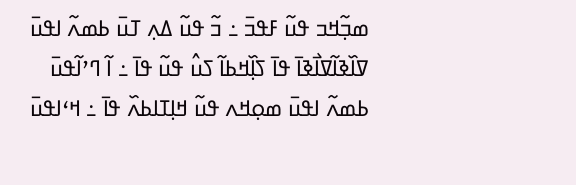ߘߏ߲߬ߞߏ ߟߎ߬ ߓߟߏ߫ ߸ ߏ߬ ߟߎ߬ ߡߍ߲ ߠߎ߫ ߕߘߍ߬ ߊߟߎ߫ ߜߊ߰ߢߊ߬ߜߊ߯ߢߊ߫ ߟߊ߫ ߖߊ߲߰ߞߕߊ߬ ߖߎ߮ ߟߎ߬ ߟߊ߫ ߸ ߊ߬ ߣߴߊ߬ߟߎ߫ ߕߘߍ߬ ߊߟߎ߫ ߘߋ߲ߞߍ ߟߎ߬ ߞߊ߲ߠߊߕߍ߰ ߟߊ߫ ߸ ߞߵߊߟߎ߫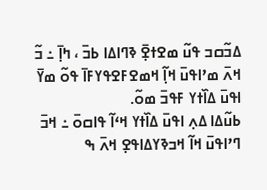ߡߏ߬ߛߏ ߟߎ߬ ߘߐߙߐ߲߫ ߢߣߊߡߊ ߕߏ߫ ، ߤߊ߲߫ ߸ ߏ߬ ߞߍ߫ ߘߴߊߟߎ߫ ߞߊ߲߬ ߞߘߐߓߐߟߌߓߊ߫ ߟߋ߬ ߘߌ߫ ߊߟߎ߫ ߡߊ߰ߙߌ ߓߟߏ߫ ߘߋ߬.
ߕߎ߬ߡߊ ߡߍ߲ ߊߟߎ߫ ߡߊ߰ߙߌ ߞߵߊ߬ ߟߊߛߋ߫ ߸ ߞߏ߫ ߣߴߊߟߎ߫ ߞߊ߬ ߞߏߢߌߡߊߟߐ߲ ߞߍ߫ ߒ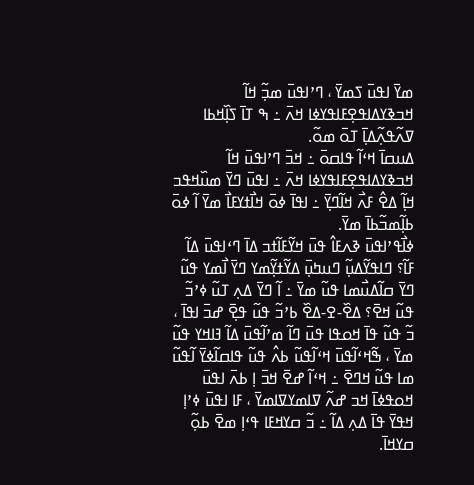ߘߌ߫ ߊߟߎ߫ ߖߘߌ߫ ، ߣߴߊߟߎ߫ ߘߏ߲߬ ߞߊ߬ ߞߏߢߌߡߊߟߐ߲ߓߊߟߌߦߊ ߞߍ߫ ߸ ߒ ߠߊ߫ ߖߊ߲߰ߞߕߊ ߜߍ߬ߟߍ߲߬ߡߊ߲߫ ߠߋ߫ ߘߋ߬.
ߡߎߛߊ߫ ߞߵߊ߬ ߟߊߛߋ߫ ߸ ߞߏ߫ ߣߴߊߟߎ߫ ߞߊ߬ ߞߏߢߌߡߊߟߐ߲ߓߊߟߌߦߊ ߞߍ߫ ߸ ߊߟߎ߫ ߣߌ߫ ߘߎ߰ߞߟߏ ߞߊ߲߬ ߡߐ߮ ߓߍ߯ ߞߊ߬ߣߌ߲߫ ߸ ߊߟߊ߫ ߦߋ߫ ߞߊ߯ߙߌߓߊ߯ ߘߌ߫ ߊ߬ ߦߋ߫ ߕߊ߲߬ߘߏ߬ߕߊ߫ ߘߌ߫.
ߦߊ߯ߟߴߊߟߎ߫ ߢߍߓߊ߮ ߟߎ߫ ߞߌ߬ߓߊ߬ߙߏ ߡߊ߫ ߣߵߊߟߎ߫ ߡߊ߬ ߓߊ߬؟ ߣߊߟߌ߬ߡߎ߲߬ ߣߎߤߎ߲߫ ߡߌ߬ߙߌ߲߬ߘߌ ߣߌ߫ ߊ߯ߘߌ ߟߎ߬ ߣߌ߫ ߛߊ߬ߡߎ߯ߘߊ ߟߎ߬ ߘߌ߫ ߸ ߊ߬ ߣߌ߫ ߡߍ߲ ߠߎ߬ ߦߴߏ߬ ߟߎ߬ ߞߐ߫؟ ߡߐ߰-ߐ-ߡߐ߰ ߕߴߏ߬ ߟߎ߬ ߟߐ߲߫ ߝߏ߫ ߊߟߊ߫ ، ߏ߬ ߟߎ߬ ߟߊ߫ ߞߋߟߊ ߟߎ߫ ߣߊ߬ ߘߴߊ߬ߟߎ߫ ߡߊ߬ ߔߊߞߌ ߟߎ߬ ߘߌ߫ ، ߒ߬ߞߵߊ߬ߟߎ߫ ߞߵߊ߬ߟߎ߬ ߕߍ߮ ߟߎ߬ ߟߊߛߊ߬ߦߌ߫ ߊ߬ߟߎ߬ ߘߊ ߟߎ߬ ߞߣߐ߫ ߸ ߞߵߊ߬ ߝߐ߫ ߞߏ߫ ߊ߲ ߕߍ߫ ߊߟߎ߫ ߞߋߟߦߊ߫ ߞߏ ߝߍ߬ ߜߊߘߌߜߊߘߌ߫ ، ߓߊ ߊߟߎ߫ ߦߴߊ߲ ߞߟߌ߫ ߟߊ߫ ߡߍ߲ ߡߊ߬ ߸ ߏ߬ ߛߌߞߓߊ ߟߵߊ߲ ߘߐ߫ ߕߋ߲߬ ߛߌߞߊ߫.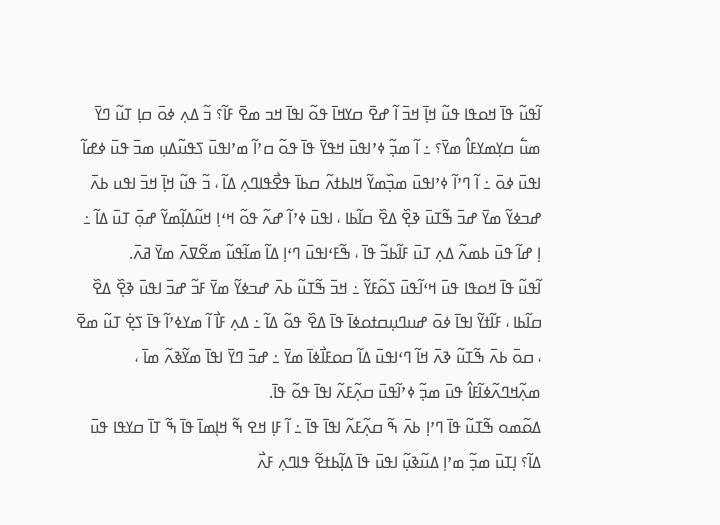ߊ߬ߟߎ߬ ߟߊ߫ ߞߋߟߊ ߟߎ߬ ߞߊ߲߫ ߞߏ߫ ߊ߬ ߝߐ߫ ߛߌߞߊ߫ ߟߋ߬ ߊߟߊ߫ ߞߏ ߘߐ߫ ߓߊ߬؟ ߏ߬ ߡߍ߲ ߦߋ߫ ߛߊ߲ ߠߎ߬ ߣߌ߫ ߘߎ߱ ߛߌ߲ߘߌߓߊ߮ ߘߌ߫؟ ߸ ߊ߬ ߘߏ߲߬ ߦߴߊߟߎ߫ ߞߟߌ߫ ߟߊ߫ ߟߋ߬ ߛߴߊ߬ ߘߴߊߟߎ߫ ߖߟߎ߬ߡߎ߲ ߘߏ߫ ߟߎ߫ ߦߝߊ߬ ߊߟߎ߫ ߦߋ߫ ߸ ߊ߬ ߣߴߊ߬ ߦߴߊߟߎ߫ ߘߏ߲߰ߘߌ߬ ߞߊߕߙߍ߬ ߛߕߊ߫ ߟߐ߯ߟߊߣߍ߲ ߡߊ߬ ، ߏ߬ ߟߎ߬ ߞߊ߲߫ ߞߏ߫ ߊߟߎ ߕߍ߫ ߝߏߦߌ߬ ߘߌ߫ ߝߏ߫ ߒ߬ߠߎ߫ ߢߐ߲߰ ߡߐ߰ ߛߊ߬ߕߊ ، ߊߟߎ߫ ߦߴߊ߬ ߝߍ߬ ߟߋ߬ ߞߵߊ߲ ߞߎ߬ߡߊ߲߬ߘߌ߬ ߝߋ߲߫ ߠߎ߫ ߡߊ߬ ߸ ߊ߲ ߝߊ߬ ߟߎ߫ ߕߘߍ߬ ߡߍ߲ ߠߎ߫ ߓߊ߬ߕߏ߬ ߟߊ߫ ، ߒ߬ߓߵߊߟߎ߫ ߣߵߊ߲ ߡߊ߬ ߘߊ߬ߟߎ߬ ߘߐ߬ߜߍ߫ ߘߌ߫ ߥߍ߫.
ߊ߬ߟߎ߬ ߟߊ߫ ߞߋߟߊ ߟߎ߫ ߞߵߊ߬ߟߎ߫ ߖߋ߬ߓߌ߬ ߸ ߞߏ߫ ߒ߬ߠߎ߬ ߕߍ߫ ߝߏߦߌ߬ ߘߌ߫ ߓߏ߬ ߝߏ߫ ߊߟߎ߫ ߢߐ߲߰ ߡߐ߰ ߛߊ߬ߕߊ ، ߓߊ߬ߙߌ߬ ߊߟߊ߫ ߦߋ߫ ߝߎߣߎ߲ߛߙߋߦߊ߫ ߟߊ߫ ߡߐ߰ ߟߋ߬ ߡߊ߬ ߸ ߡߍ߲ ߓߊ߯ ߊ߬ ߘߌߦߴߊ߬ ߟߊ߫ ߖߐ߲߭ ߠߎ߬ ߘߐ߫ ، ߛߋ߫ ߕߍ߫ ߒ߬ߠߎ߬ ߢߍ߫ ߞߊ߬ ߣߵߊߟߎ߫ ߡߊ߬ ߛߋߓߊ߯ߦߊ߫ ߘߌ߫ ߸ ߝߏ߫ ߣߌ߫ ߊߟߊ߫ ߘߌ߬ߢߍ߬ ߘߊ߫ ، ߘߍ߲߬ߞߣߍ߬ߦߊ߬ߓߊ߮ ߟߎ߫ ߘߏ߲߬ ߦߴߊ߬ߟߎ߫ ߛߍ߲߬ߓߍ߬ ߊߟߊ߫ ߟߋ߬ ߟߊ߫.
ߡߋ߬ߘߋ ߒ߬ߠߎ߬ ߟߊ߫ ߣߴߊ߲ ߕߍ߫ ߒ߬ ߛߍ߲߬ߓߍ߬ ߊߟߊ߫ ߟߊ߫ ߸ ߊ߬ ߓߊ߲ ߞߐ ߒ߬ ߞߊ߲ߘߊ߫ ߟߊ߫ ߒ߬ ߠߊ߫ ߛߌߟߊ ߟߎ߫ ߡߊ߬؟ ߊ߲ߠߎ߫ ߘߏ߲߬ ߘߴߊ߲ ߡߎ߬ߢߎ߲߬ ߊߟߎ߫ ߟߊ߫ ߡߊ߲߬ߕߙߐ߬ ߟߊߣߍ߲ ߓߍ߯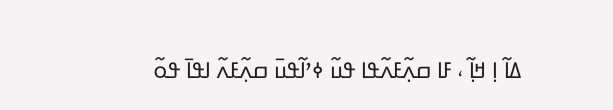ߡߊ߬ ߊ߲ ߞߊ߲߬ ، ߓߊ ߛߍ߲߬ߓߍ߬ߟߊ ߟߎ߬ ߦߴߊ߬ߟߎ߫ ߛߍ߲߬ߓߍ߬ ߊߟߊ߫ ߟߋ߬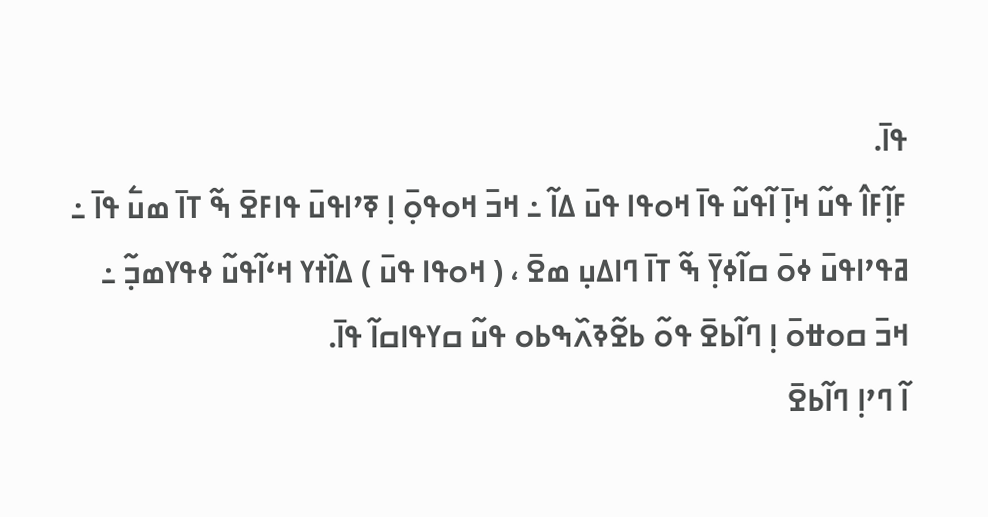ߟߊ߫.
ߓߊ߲߬ߓߊ߮ ߟߎ߬ ߞߊ߲߫ ߊ߬ߟߎ߬ ߟߊ߫ ߞߋߟߊ ߟߎ߫ ߡߊ߬ ߸ ߞߏ߫ ߞߋߟߋ߲߫ ߊ߲ ߧߴߊߟߎ߫ ߟߊߓߐ߫ ߒ߬ ߠߊ߫ ߘߎ߱ ߟߊ߫ ߸ ߥߟߴߊߟߎ߫ ߦߋ߫ ߛߊ߬ߦߌ߲߫ ߒ߬ ߠߊ߫ ߣߊߡߎ߲ ߘߐ߫ ، ( ߞߋߟߊ ߟߎ߫ ) ߡߊ߰ߙߌ ߞߵߊ߬ߟߎ߬ ߦߟߌߘߏ߲߬ ߸ ߞߏ߫ ߛߋߚߋ߫ ߊ߲ ߣߊ߬ߕߐ߫ ߟߋ߬ ߕߐ߬ߢߍ߰ߒߕߋ ߟߎ߬ ߛߌߟߊߛߊ߬ ߟߊ߫.
ߊ߬ ߣߴߊ߲ ߣߊ߬ߕߐ߫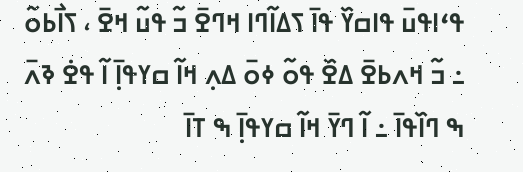ߟߵߊߟߎ߫ ߟߊߛߌ߰ ߟߊ߫ ߖߡߊ߬ߣߊ ߞߣߐ߫ ߏ߬ ߟߎ߬ ߞߐ߫ ، ߖߊ߯ߕߋ߬ ߸ ߏ߬ ߞߍߕߐ߫ ߡߐ߰ ߟߋ߬ ߦߋ߫ ߡߍ߲ ߞߊ߬ ߛߌߟߊ߲߫ ߊ߬ ߟߐ߭ ߢߍ߫ ߒ ߣߊ߰ߟߊ߫ ߸ ߊ߬ ߣߌ߫ ߞߊ߬ ߛߌߟߊ߲߫ ߒ ߠߊ߫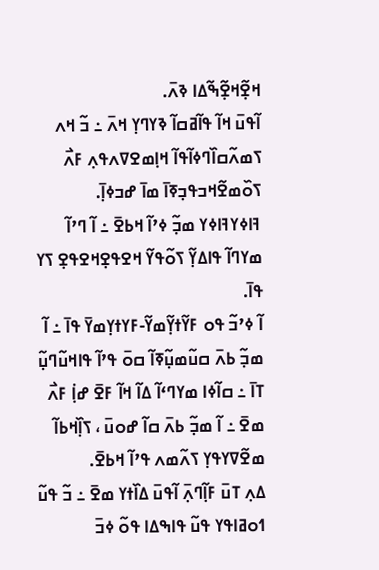ߞߐ߲߬ߞߐ߲߬ߒ߬ߡߊ ߢߍ߫.
ߊ߬ߟߎ߫ ߞߊ߬ ߟߊ߬ߥߛߊ߬ ߢߌߣߌ߲ ߞߍ߫ ߸ ߏ߬ ߞߍ ߖߘߍ߬ߛߊ߰ߣߦߊ߬ߟߊ߬ ߞߊ߲ߘߐߜߍߟߍ߲ ߓߍ߯ ߖߋ߰ߘߐ߬ߞߏߟߏ߲ߧߊ߫ ߘߊ߫ ߝߏߦߊ߲߫.
ߔߊߦߌߔߊߦߌ ߘߏ߲߬ ߦߴߊ߬ ߞߕߐ߫ ߸ ߊ߬ ߣߴߊ߬ ߘߌߣߊ߬ ߟߊߡߌ߲߬ ߖߋ߬ߟߌ߬ ߞߐߟߐ߲ߞߐߟߐ߲ ߖߌ ߟߊ߫.
ߊ߬ ߦߴߏ߬ ߟߋ ߓߌ߬ߙߌ߲߬ߘߌ߬-ߓߌߙߌ߲ߘߌ߫ ߟߊ߫ ߸ ߊ߬ ߘߏ߲߬ ߕߍ߫ ߛߎ߬ߘߎ߲߬ߧߊ߬ ߛߋ߫ ߟߴߊ߬ ߟߊߞߎ߬ߣߎ߲߬ ߠߊ߫ ߸ ߛߊ߬ߦߊ ߘߌߣߵߊ߬ ߡߊ߬ ߞߊ߬ ߓߐ߫ ߝߊ߲߭ ߓߍ߯ ߘߐ߫ ߸ ߊ߬ ߘߏ߲߬ ߕߍ߫ ߛߊ߬ ߝߋߎ߫ ، ߖߊ߲߰ߞߕߊ߬ ߘߐ߬ߜߌߟߌ߲ ߖߍ߬ߘߍ ߟߴߊ߬ ߞߕߐ߫.
ߡߍ߲ ߠߎ߫ ߓߊ߲߬ߣߍ߲߫ ߊ߬ߟߎ߫ ߡߊ߰ߙߌ ߘߐ߫ ߸ ߏ߬ ߟߎ߬ ߗߋߥߊߟߌ ߟߎ߬ ߟߊߒߡߊ ߟߋ߬ ߦߏ߫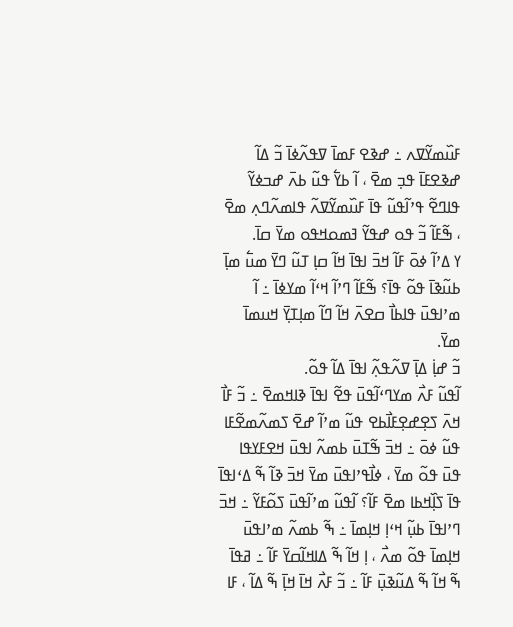ߓߎ߰ߘߌ߬ߜߍ ߸ ߝߢߐ ߓߘߊ߫ ߜߟߍ߬ߦߊ߫ ߏ߬ ߡߊ߬ ߝߢߐߓߊ߫ ߟߏ߲ ߘߐ߫ ، ߊ߬ ߕߌ߱ ߟߎ߬ ߕߍ߫ ߝߏߦߌ߬ ߟߊߣߐ߬ ߟߴߊ߬ߟߎ߬ ߟߊ߫ ߓߎ߰ߘߌ߬ߜߍ߬ ߟߊߘߍ߬ߣߍ߲ ߘߐ߫ ، ߒ߬ߓߊ߬ ߏ߬ ߟߋ ߝߟߌ߬ ߔߘߋߞߟߋ ߘߌ߫ ߛߊ߫.
ߌ ߡߴߊ߬ ߦߋ߫ ߓߊ߬ ߞߏ߫ ߊߟߊ߫ ߞߊ߬ ߛߊ߲ ߠߎ߬ ߣߌ߫ ߘߎ߱ ߘߊ߲߫ ߕߎ߬ߢߊ߫ ߟߋ߬ ߟߊ߫؟ ߒ߬ߓߊ߬ ߣߴߊ߬ ߞߵߊ߬ ߘߌߦߊ߫ ߸ ߊ߬ ߘߴߊߟߎ߫ ߟߊߕߊ߯ ߛߐߍ߫ ߞߊ߬ ߣߊ߬ ߘߊ߲ߠߌ߲߫ ߞߎߘߊ߫ ߘߌ߫.
ߏ߬ ߝߊ߲߭ ߡߊ߲߫ ߜߍ߬ߟߍ߲߬ ߊߟߊ߫ ߡߊ߬ ߟߋ߬.
ߊ߬ߟߎ߬ ߓߍ߯ ߘߌߣߵߊ߬ߟߎ߫ ߟߐ߬ ߊߟߊ߫ ߢߊߞߘߐ߫ ߸ ߏ߬ ߓߊ߯ ߞߍ߫ ߖߐ߲ߝߐ߲ߓߊ߯ߕߐ ߟߎ߬ ߘߴߊ߬ ߝߐ߫ ߖߘߍ߬ߘߐ߬ߓߊ ߟߎ߬ ߦߋ߫ ߸ ߞߏ߫ ߒ߬ߠߎ߫ ߕߘߍ߬ ߊߟߎ߫ ߞߐߓߌߟߊ ߟߎ߫ ߟߋ߬ ߘߌ߫ ، ߦߊ߯ߟߴߊߟߎ߫ ߘߌ߫ ߞߏ߫ ߢߊ߬ ߒ߬ ߡߵߊߟߊ߫ ߟߊ߫ ߖߊ߲߰ߞߕߊ ߘߐ߫ ߓߊ߬؟ ߊ߬ߟߎ߬ ߘߴߊ߬ߟߎ߫ ߖߋ߬ߓߌ߬ ߸ ߞߏ߫ ߣߴߊߟߊ߫ ߕߎ߲߬ ߞߵߊ߲ ߞߊ߲ߘߊ߫ ߸ ߒ߬ ߕߘߍ߬ ߘߴߊߟߎ߫ ߞߊ߲ߘߊ߫ ߟߋ߬ ߘߍ߯ ، ߊ߲ ߞߊ߬ ߒ߬ ߡߊߞߊ߬ߛߌ߫ ߓߊ߬ ߸ ߥߟߊ߫ ߒ߬ ߞߊ߬ ߒ߬ ߡߎ߬ߢߎ߲߫ ߓߊ߬ ߸ ߏ߬ ߓߍ߯ ߞߊ߫ ߞߊ߲߫ ߒ߬ ߡߊ߬ ، ߓߊ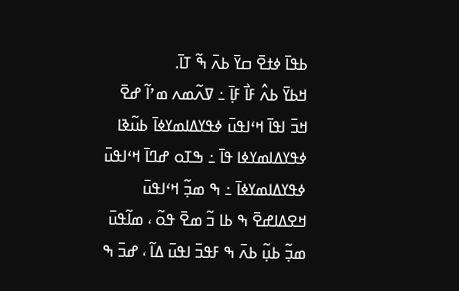ߕߟߊ߫ ߦߙߐ߫ ߛߌ߫ ߕߍ߫ ߒ߬ ߠߊ߫.
ߞߕߌ߫ ߕߍ߮ ߓߊ߯ ߓߊ߲߫ ߸ ߜߍ߬ߘߍ ߘߴߊ߬ ߝߐ߫ ߞߏ߫ ߊߟߊ߫ ߞߵߊߟߎ߫ ߦߟߌߡߊߘߌߦߊ߫ ߕߎ߬ߢߊ ߦߟߌߡߊߘߌߦߊ ߟߊ߫ ߸ ߒߠߋ ߝߣߊ߫ ߞߵߊߟߎ߫ ߦߟߌߡߊߘߌߦߊ߫ ߸ ߒ ߘߏ߲߬ ߞߵߊߟߎ߫ ߞߐߡߊߝߐ߫ ߒ ߕߊ ߏ߬ ߘߐ߫ ߟߋ߬ ، ߘߊ߬ߟߎ߫ ߘߏ߲߬ ߕߎ߲߬ ߕߍ߫ ߒ ߓߟߏ߫ ߊߟߎ߫ ߡߊ߬ ، ߝߏ߫ ߒ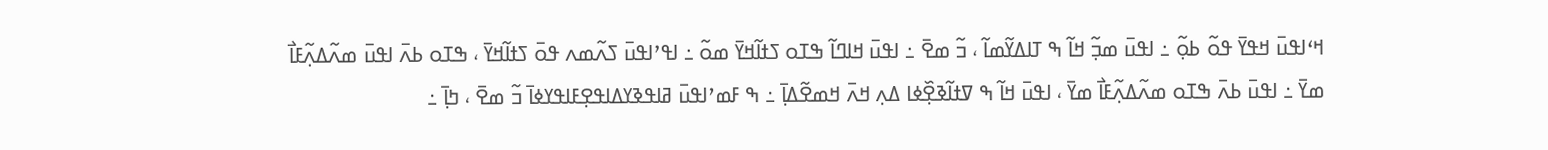ߞߵߊߟߎ߫ ߞߟߌ߫ ߟߋ߬ ߕߋ߲߬ ߸ ߊߟߎ߫ ߘߏ߲߬ ߞߊ߬ ߒ ߠߊߡߌ߬ߘߊ߬ ، ߏ߬ ߘߐ߫ ߸ ߊߟߎ߫ ߞߊߣߊ߬ ߒߠߋ ߖߙߊ߬ߞߌ߫ ߘߋ߬ ߸ ߊߟߴߊߟߎ߫ ߖߍ߬ߘߍ ߟߋ߫ ߖߙߊ߬ߞߌ߫ ، ߒߠߋ ߕߍ߫ ߊߟߎ߫ ߘߍ߬ߡߍ߲߬ߓߊ߯ ߘߌ߫ ߸ ߊߟߎ߫ ߕߍ߫ ߒߠߋ ߘߍ߬ߡߍ߲߬ߓߊ߯ ߘߌ߫ ، ߊߟߎ߫ ߞߊ߬ ߒ ߜߙߊ߬ߢߐ߲߰ߦߊ ߡߍ߲ ߞߍ߫ ߞߘߐ߬ߡߊ߲߫ ߸ ߒ ߓߘߴߊߟߎ߫ ߥߊߟߢߌߡߊߟߐ߲ߓߊߟߌߦߊ߫ ߏ߬ ߘߐ߫ ، ߤߊ߲߫ ߸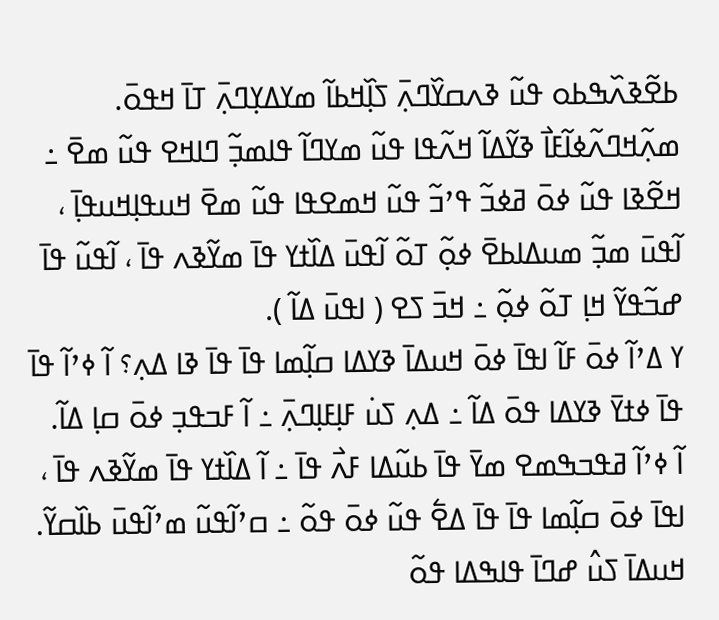ߕߐ߬ߢߍ߰ߒߕߋ ߟߎ߬ ߢߍߛߌ߰ߣߍ߲߫ ߖߊ߲߰ߞߕߊ߬ ߘߌߡߌ߲ߣߍ߲߫ ߠߊ߫ ߞߟߋ߫.
ߘߍ߲߬ߞߣߍ߬ߦߊ߬ߓߊ߯ ߢߌ߬ߡߊ߬ ߞߍ߬ߟߊ ߟߎ߬ ߘߌߣߊ߬ ߟߊߘߏ߲߬ ߣߊߞߐ ߟߎ߬ ߘߐ߫ ߸ ߞߐ߬ߢߊ ߟߎ߬ ߦߋ߫ ߥߦߏ߬ ߟߴߏ߬ ߟߎ߬ ߞߘߐߟߊ ߟߎ߬ ߘߐ߫ ߞߎߟߊ߲ߞߎߟߊ߲߫ ، ߊ߬ߟߎ߫ ߘߏ߲߬ ߘߎߡߊߕߐ߫ ߦߋ߲߬ ߠߋ߬ ߊ߬ߟߎ߫ ߡߊ߰ߙߌ ߟߊ߫ ߘߌ߬ߢߍ ߟߊ߫ ، ߊ߬ߟߎ߬ ߟߊ߫ ߝߏ߬ߟߌ߬ ߞߊ߲ ߠߋ߬ ߦߋ߲߬ ߸ ߞߏ߫ ߖߐ ( ߊߟߎ߫ ߡߊ߬ ).
ߌ ߡߴߊ߬ ߦߋ߫ ߓߊ߬ ߊߟߊ߫ ߦߋ߫ ߞߎߡߊ߫ ߢߌߡߊ ߛߊ߲߬ߘߊ ߟߊ߫ ߟߊ߫ ߢߊ ߡߍ߲؟ ߊ߬ ߦߴߊ߬ ߟߊ߫ ߟߊ߫ ߦߙߌ߫ ߢߌߡߊ ߟߋ߫ ߡߊ߬ ߸ ߡߍ߲ ߖߎ߭ ߓߊ߲ߓߊ߲ߣߍ߲߫ ߸ ߊ߬ ߓߏߟߏ߲ ߦߋ߫ ߛߊ߲ ߡߊ߬.
ߊ߬ ߦߴߊ߬ ߥߟߏߒߘߐ ߘߌ߫ ߟߊ߫ ߕߎ߬ߡߊ ߓߍ߯ ߟߊ߫ ߸ ߊ߬ ߡߊ߰ߙߌ ߟߊ߫ ߘߌ߬ߢߍ ߟߊ߫ ، ߊߟߊ߫ ߦߋ߫ ߛߊ߲߬ߘߊ ߟߊ߫ ߟߊ߫ ߡߐ߱ ߟߎ߬ ߦߋ߫ ߟߋ߬ ߸ ߛߴߊ߬ߟߎ߬ ߘߴߊ߬ߟߎ߫ ߕߊ߰ߛߌ߬.
ߞߎߡߊ߫ ߖߎ߮ ߝߣߊ߫ ߟߊߒߡߊ ߟߋ߬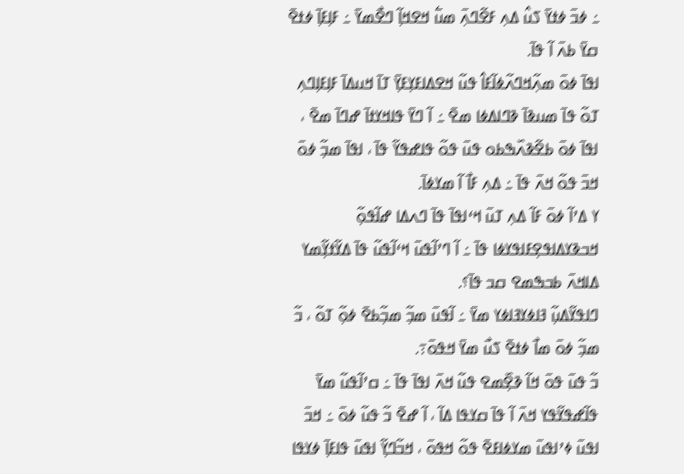߸ ߦߏ߫ ߦߙߌ߫ ߖߎ߮ ߡߍ߲ ߓߐ߬ߣߍ߲߫ ߘߎ߱ ߞߐߞߊ߲߬ ߣߐ߯ߘߌ߫ ߸ ߓߊ߲ߓߊ߲߫ ߦߙߐ߫ ߛߌ߫ ߕߍ߫ ߊ߬ ߟߊ߫.
ߊߟߊ߫ ߦߋ߫ ߘߍ߲߬ߞߣߍ߬ߦߊ߬ߓߊ߮ ߟߎ߬ ߞߐߡߊߓߌ߲ߓߌ߲߫ ߠߊ߫ ߞߎߡߊ߫ ߓߊ߲ߓߊ߲ߣߍ߲ ߠߋ߬ ߟߊ߫ ߘߎߢߊ߫ ߢߣߊߡߦߊ ߘߐ߫ ߸ ߊ߬ ߣߌ߫ ߟߊߞߌߙߊ߫ ߝߣߊ߫ ߘߐ߫ ، ߊߟߊ߫ ߦߋ߫ ߕߐ߬ߢߍ߰ߒߕߋ ߟߎ߫ ߟߋ߬ ߟߊߝߟߌ߬ ߟߊ߫ ، ߊߟߊ߫ ߘߏ߲߬ ߦߋ߫ ߞߏ߫ ߟߋ߬ ߞߍ߫ ߟߊ߫ ߸ ߡߍ߲ ߓߊ߯ ߊ߬ ߘߌߦߊ߫.
ߌ ߡߴߊ߬ ߦߋ߫ ߓߊ߬ ߡߍ߲ ߠߎ߫ ߞߵߊߟߊ߫ ߟߊ߫ ߣߍߡߊ ߝߊ߬ߟߋ߲߬ ߞߏߢߌߡߊߟߐ߲ߓߊߟߌߦߊ ߟߊ߫ ߸ ߊ߬ ߣߴߊ߬ߟߎ߫ ߞߵߊ߬ߟߎ߬ ߟߊ߫ ߡߌ߬ߙߌ߲߬ߘߌ ߡߊߞߍ߫ ߕߏߒߘߐ ߛߏ ߟߊ߫؟.
ߣߊߟߌ߬ߡߎ߲߬ ߔߊߦߌߔߊߦߌ ߘߌ߫ ߸ ߊ߬ߟߎ߫ ߘߏ߲߬ ߘߏ߲߬ߕߐ߫ ߦߋ߲߬ ߠߋ߬ ، ߏ߬ ߘߏ߲߬ ߦߋ߫ ߘߊ߯ ߦߙߐ߫ ߖߎ߯ ߘߌ߫ ߞߟߋ߫߹.
ߏ߬ ߟߎ߫ ߟߋ߫ ߞߊ߬ ߢߐ߲߰ߘߐ ߟߎ߬ ߞߍ߫ ߊߟߊ߫ ߟߊ߫ ߸ ߛߴߊ߬ߟߎ߬ ߘߌ߫ ߟߊ߬ߝߟߌ߬ߟߌ ߞߍ߫ ߊ߬ ߟߊ߫ ߛߌߟߊ ߡߊ߬ ، ߊ߬ ߝߐ߫ ߏ߬ ߟߎ߬ ߦߋ߫ ߸ ߞߏ߫ ߊߟߎ߫ ߦߴߊߟߎ߫ ߘߌߦߊߓߐ߫ ߟߋ߬ ߞߟߋ߫ ، ߞߏ߬ߣߌ߲߬ ߊߟߎ߫ ߟߊߓߊ߲߫ ߦߌߟߊ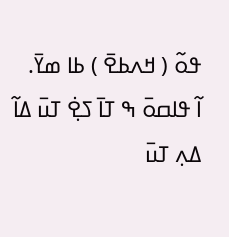ߟߋ߬ ( ߞߍߕߐ߫ ) ߕߊ ߘߌ߫.
ߊ߬ ߟߊߛߋ߫ ߒ ߠߊ߫ ߖߐ߲߭ ߠߎ߫ ߡߊ߬ ߡߍ߲ ߠߎ߫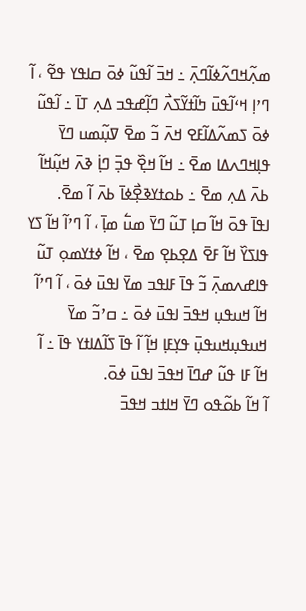ߘߍ߲߬ߞߣߍ߬ߦߊ߬ߣߍ߲߫ ߸ ߞߏ߫ ߊ߬ߟߎ߬ ߦߋ߫ ߛߊߟߌ ߟߐ߬ ، ߊ߬ ߣߴߊ߲ ߞߵߊ߬ߟߎ߫ ߤߊ߬ߙߌ߬ߖߍ߯ ߣߊ߲߬ߝߟߏ ߡߍ߲ ߠߊ߫ ߸ ߊ߬ߟߎ߬ ߦߋ߫ ߖߘߍ߬ߡߊ߬ߓߐ ߞߍ߫ ߏ߬ ߘߐ߫ ߜߎ߲߬ߘߎ ߣߌ߫ ߟߊ߲ߞߣߍߡߊ ߘߐ߫ ߸ ߞߊ߬ ߞߐ߲߰ ߟߏ߲߫ ߣߊ߲߭ ߢߍ߫ ߞߎ߲߬ߞߊ߬ ߕߍ߫ ߡߍ߲ ߘߐ߫ ߸ ߕߋߙߌߢߐ߲߯ߦߊ߫ ߕߍ߫ ߊ߬ ߘߐ߫.
ߊߟߊ߫ ߟߋ߫ ߞߊ߬ ߛߊ߲ ߠߎ߬ ߣߌ߫ ߘߎ߱ ߘߊ߲߫ ، ߊ߬ ߣߴߊ߬ ߞߊ߬ ߖߌ ߟߊߖߌ߰ ߞߊ߬ ߓߐ߫ ߡߐ߲ߕߐ߲ ߘߐ߫ ، ߞߊ߬ ߦߙߌߘߋ߲ ߠߎ߬ ߟߊߝߍߘߍ߲߫ ߏ߬ ߟߊ߫ ߓߊߟߏ ߘߌ߫ ߊߟߎ߫ ߦߋ߫ ، ߊ߬ ߣߴߊ߬ ߞߊ߬ ߞߎߟߎ߲ ߞߟߏ߫ ߊߟߎ߫ ߦߋ߫ ߸ ߛߴߏ߬ ߘߌ߫ ߞߎߟߎ߲ߞߎߟߎ߲߫ ߟߌ߲ߓߊ߲ ߞߊ߲߬ ߊ߬ ߟߊ߫ ߖߊ߬ߡߊߙߌ ߟߊ߫ ߸ ߊ߬ ߞߊ߬ ߓߊ ߟߎ߬ ߝߣߊ߫ ߞߟߏ߫ ߊߟߎ߫ ߦߋ߫.
ߊ߬ ߞߊ߬ ߕߋ߬ߟߋ ߣߌ߫ ߞߊߙߏ ߞߟߏ߫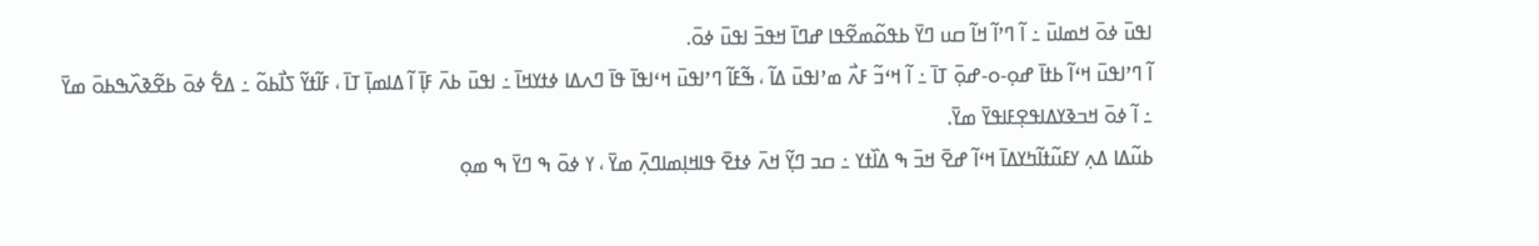ߊߟߎ߫ ߦߋ߫ ߞߘߊߎ߫ ߸ ߊ߬ ߣߴߊ߬ ߞߊ߬ ߛߎ ߣߌ߫ ߕߟߋ߬ߘߐ߬ߟߊ ߝߣߊ߫ ߞߟߏ߫ ߊߟߎ߫ ߦߋ߫.
ߊ߬ ߣߴߊߟߎ߫ ߞߵߊ߬ ߕߙߊ߫ ߝߋ߲-ߋ-ߝߋ߲߫ ߠߊ߫ ߸ ߊ߬ ߞߵߏ߬ ߓߍ߯ ߘߴߊߟߎ߫ ߡߊ߬ ، ߒ߬ߓߊ߬ ߣߴߊߟߎ߫ ߞߵߊߟߊ߫ ߟߊ߫ ߣߍߡߊ ߦߙߌߞߊ߫ ߸ ߊߟߎ߫ ߕߍ߫ ߓߊ߲߫ ߊ߬ ߡߊߘߊ߲߫ ߠߊ߫ ، ߓߊ߬ߙߌ߬ ߖߊ߯ߕߋ߬ ߸ ߡߐ߱ ߦߋ߫ ߕߐ߬ߢߍ߰ߒߕߋ߫ ߘߌ߫ ߸ ߊ߬ ߦߋ߫ ߞߏߢߌߡߊߟߐ߲ߓߊߟߌ߫ ߘߌ߫.
ߕߎ߬ߡߊ ߡߍ߲ ߌߓߎ߬ߙߊ߬ߤߌߡߊ߫ ߞߵߊ߬ ߝߐ߫ ߞߏ߫ ߒ ߡߊ߰ߙߌ ߸ ߛߏ ߣߌ߲߬ ߞߍ߫ ߦߙߐ߫ ߟߊߞߊ߲ߘߊߣߍ߲߫ ߘߌ߫ ، ߌ ߦߋ߫ ߒ ߣߌ߫ ߒ ߘߋ߲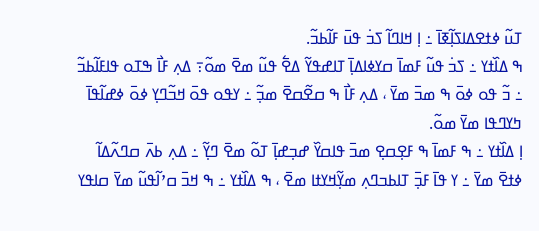ߠߎ߬ ߦߙߐߡߊߖߊ߲߬ߧߊ߫ ߸ ߊ߲ ߞߊߣߊ߬ ߖߏ߭ ߟߎ߫ ߓߊ߬ߕߏ߬.
ߒ ߡߊ߰ߙߌ ߸ ߖߏ߭ ߟߎ߬ ߓߘߊ߫ ߛߌߦߊߡߊ߲߫ ߠߊߝߟߌ߬ ߡߐ߱ ߟߎ߬ ߘߐ߫ ߘߋ߬߹ ߡߍ߲ ߓߊ߯ ߒߠߋ ߟߊߓߊ߬ߕߏ߬ ߸ ߏ߬ ߟߋ ߦߋ߫ ߒ ߘߏ߫ ߘߌ߫ ، ߡߍ߲ ߓߊ߯ ߒ ߛߐ߬ߛߐ߫ ߘߏ߲߬ ߸ ߌߟߋ ߟߋ߫ ߞߏ߬ߣߌ߲ ߦߋ߫ ߦߝߊ߬ߟߊ߫ ߤߌߣߟߊ ߘߌ߫ ߘߋ߬.
ߊ߲ ߡߊ߰ߙߌ ߸ ߒ ߓߘߊ߫ ߒ ߓߐ߲ߛߐ߲ ߘߏ߫ ߟߊߛߌ߰ ߝߏ߲ߝߊ߲߫ ߠߋ߬ ߘߐ߫ ߣߌ߲߬ ߸ ߡߍ߲ ߕߍ߫ ߛߣߍ߬ߡߊ߬ ߦߙߐ߫ ߘߌ߫ ߸ ߌ ߟߊ߫ ߓߏ߲߫ ߠߊߕߏߣߍ߲ ߘߌ߲߬ߞߌߙߊ ߘߐ߫ ، ߒ ߡߊ߰ߙߌ ߸ ߒ ߞߏ߫ ߛߴߊ߬ߟߎ߬ ߘߌ߫ ߛߊߟߌ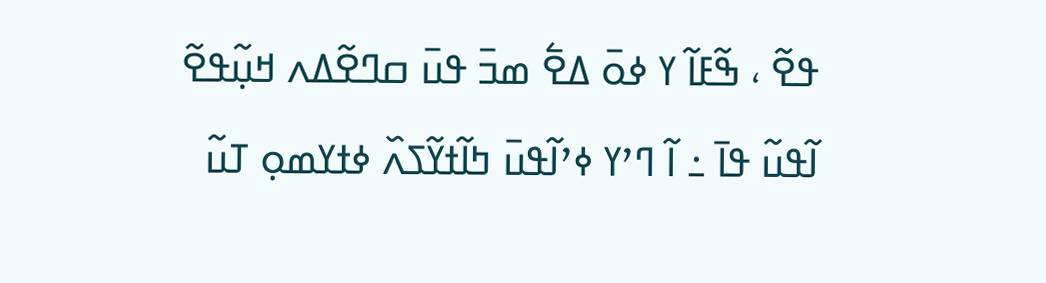ߟߐ߬ ، ߒ߬ߓߊ߬ ߌ ߦߋ߫ ߡߐ߱ ߘߏ߫ ߟߎ߫ ߛߣߐ߬ߡߍ ߞߎ߲߬ߟߐ߬ ߊ߬ߟߎ߬ ߟߊ߫ ߸ ߊ߬ ߣߴߌ ߦߴߊ߬ߟߎ߫ ߤߊ߬ߙߌ߬ߖߍ߰ ߦߙߌߘߋ߲ ߠߎ߬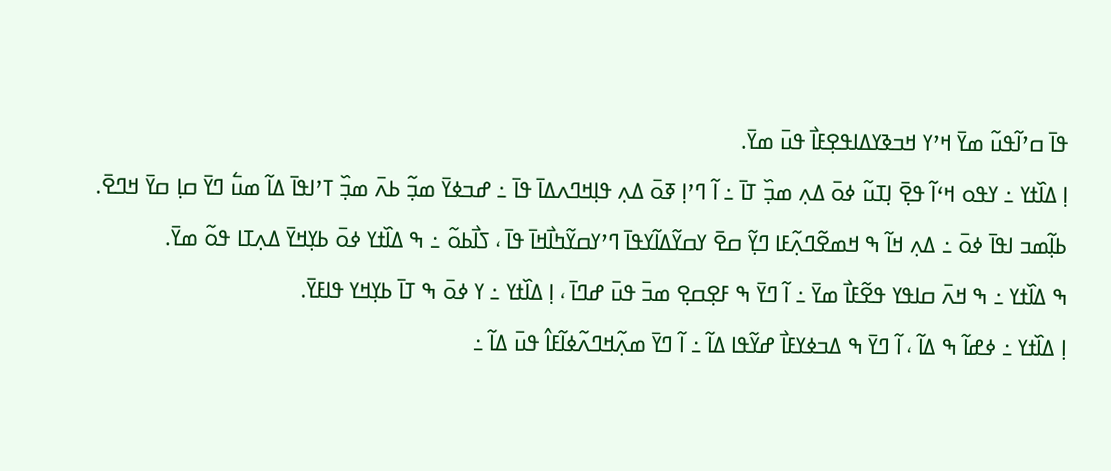ߟߊ߫ ߛߴߊ߬ߟߎ߬ ߘߌ߫ ߞߴߌ ߞߏߢߌߡߊߟߐ߲ߓߊ߯ ߟߎ߫ ߘߌ߫.
ߊ߲ ߡߊ߰ߙߌ ߸ ߌߟߋ ߞߵߊ߬ ߟߐ߲߫ ߊ߲ߠߎ߬ ߦߋ߫ ߡߍ߲ ߘߏ߲߰ ߠߊ߫ ߸ ߊ߬ ߣߴߊ߲ ߧߋ߫ ߡߍ߲ ߟߊ߲ߞߣߍߡߊ߫ ߟߊ߫ ߸ ߝߏߦߌ߫ ߘߏ߲߬ ߕߍ߫ ߘߏ߲߰ ߠߴߊߟߊ߫ ߡߊ߬ ߘߎ߱ ߣߌ߫ ߛߊ߲ ߛߌ߫ ߞߣߐ߫.
ߕߊ߲߬ߘߏ ߊߟߊ߫ ߦߋ߫ ߸ ߡߍ߲ ߞߊ߬ ߒ ߞߘߐ߬ߣߍ߲߬ߓߊ ߣߌ߲߬ ߛߐ߫ ߌߛߌ߬ߡߊ߬ߌߟߊ߫ ߣߴߌߛߌ߬ߤߊ߯ߞߊ߫ ߟߊ߫ ، ߖߊ߯ߕߋ߬ ߸ ߒ ߡߊ߰ߙߌ ߦߋ߫ ߕߌ߲ߞߌ߫ ߡߍ߲ߠߊ ߟߋ߬ ߘߌ߫.
ߒ ߡߊ߰ߙߌ ߸ ߒ ߞߍ߫ ߛߊߟߌ ߟߐ߬ߓߊ߯ ߘߌ߫ ߸ ߊ߬ ߣߌ߫ ߒ ߓߐ߲ߛߐ߲ ߘߏ߫ ߟߎ߫ ߝߣߊ߫ ، ߊ߲ ߡߊ߰ߙߌ ߸ ߌ ߦߋ߫ ߒ ߠߊ߫ ߕߌ߲ߞߌ ߟߊߓߌ߫.
ߊ߲ ߡߊ߰ߙߌ ߸ ߦߝߊ߬ ߒ ߡߊ߬ ، ߊ߬ ߣߌ߫ ߒ ߡߏߦߌߓߊ߯ ߝߌ߬ߟߊ ߡߊ߬ ߸ ߊ߬ ߣߌ߫ ߘߍ߲߬ߞߣߍ߬ߦߊ߬ߓߊ߮ ߟߎ߫ ߡߊ߬ ߸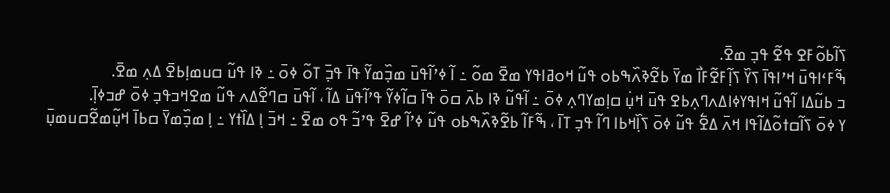ߖߊ߬ߕߋ߬ߓߐ ߟߐ߬ ߟߏ߲ ߘߐ߫.
ߒ߬ߓߵߊߟߎ߫ ߞߴߊߟߊ߫ ߖߌ߰ ߖߊ߲߬ߓߐ߬ߓߊ߯ ߘߌ߫ ߕߐ߬ߢߍ߰ߒߕߋ ߟߎ߬ ߞߋߥߊߟߌ ߘߐ߫ ߘߋ߬ ߸ ߊ߬ ߦߴߊ߬ߟߎ߫ ߘߏ߲߰ߘߌ߬ ߟߊ߫ ߟߏ߲߫ ߠߋ߬ ߦߋ߫ ߸ ߢߊ ߟߎ߬ ߛߎߘߊ߲ߕߐ߫ ߡߍ߲ ߘߐ߫.
ߏ ߕߎ߬ߡߊ ߊ߬ߟߎ߬ ߞߊߟߌߦߊߡߍߣߍ߲ߕߐ ߟߎ߫ ߞߎ߲߭ ߛߊ߲ߘߌߣߍ߲ ߦߋ߫ ߸ ߊ߬ߟߎ߬ ߢߊ ߕߍ߫ ߛߋ߫ ߟߊ߫ ߛߊ߬ߦߌ߬ ߟߴߊ߬ߟߎ߫ ߡߊ߬ ، ߊ߬ߟߎ߫ ߛߣߐ߬ߡߍ ߟߎ߬ ߘߐߞߏߟߏ߲ ߦߋ߫ ߝߏߦߊ߲߫.
ߌ ߦߋ߫ ߖߊ߬ߛߙߋ߬ߡߊ߬ߟߊ ߞߍ߫ ߡߐ߱ ߟߎ߬ ߦߋ߫ ߖߊ߲߰ߞߕߊ ߣߊ߬ ߟߏ߲ ߠߊ߫ ، ߒ߬ߓߊ߬ ߕߐ߬ߢߍ߰ߒߕߋ ߟߎ߬ ߦߴߊ߬ ߝߐ߫ ߟߴߏ߬ ߟߋ ߘߐ߫ ߸ ߞߏ߫ ߊ߲ ߡߊ߰ߙߌ ߸ ߊ߲ ߘߏ߲߰ߘߌ߫ ߛߕߊ߫ ߞߎ߲߬ߘߐ߬ߛߎߘߎ߲߫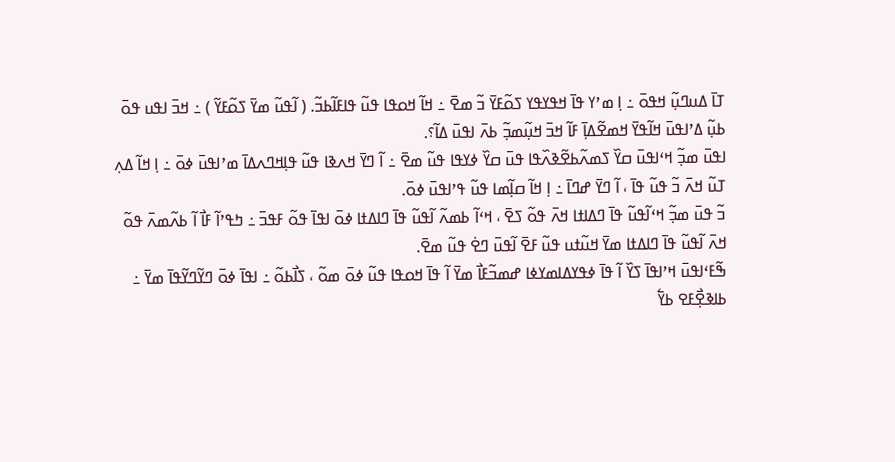ߠߊ߫ ߡߎߣߎ߲߬ ߞߟߋ߫ ߸ ߊ߲ ߘߴߌ ߟߊ߫ ߞߟߌߟߌ ߖߋ߬ߓߌ߫ ߏ߬ ߘߐ߫ ߸ ߞߊ߬ ߞߋߟߊ ߟߎ߬ ߟߊߓߊ߬ߕߏ߬. ( ߊ߬ߟߎ߬ ߘߌ߫ ߖߋ߬ߓߌ߬ ) ߸ ߞߏ߫ ߊߟߎ ߟߋ߫ ߕߎ߲߬ ߡߴߊߟߎ߫ ߞߊ߬ߟߌ߫ ߞߘߐ߬ߡߊ߲߫ ߓߊ߬ ߞߏ߫ ߞߎ߲߬ߘߏ߲߬ ߕߍ߫ ߊߟߎ߫ ߡߊ߬؟.
ߊߟߎ߫ ߘߏ߲߬ ߞߵߊߟߎ߫ ߛߌ߰ ߖߘߍ߬ߕߐ߬ߢߍ߰ߟߊ ߟߎ߫ ߛߌ߰ ߦߌߟߊ ߟߎ߬ ߘߐ߫ ߸ ߊ߬ ߣߌ߫ ߞߍߢߊ ߟߎ߬ ߟߊ߲ߞߣߍߡߊ߫ ߘߴߊߟߎ߫ ߦߋ߫ ߸ ߊ߲ ߞߊ߬ ߡߍ߲ ߠߎ߬ ߞߍ߫ ߏ߬ ߟߎ߬ ߟߊ߫ ، ߊ߬ ߣߌ߫ ߝߣߊ߫ ߸ ߊ߲ ߞߊ߬ ߛߊ߲߬ߘߊ ߟߎ߬ ߟߴߊߟߎ߫ ߦߋ߫.
ߏ߬ ߟߎ߫ ߘߏ߲߬ ߞߵߊ߬ߟߎ߬ ߟߊ߫ ߣߡߊߙߊ ߞߍ߫ ߟߋ߬ ߖߐ߫ ، ߞߵߊ߬ ߕߘߍ߬ ߊ߬ߟߎ߬ ߟߊ߫ ߣߊߡߙߊ ߦߋ߫ ߊߟߊ߫ ߟߋ߬ ߓߟߏ߫ ߸ ߤߟߴߊ߬ ߓߊ߯ ߊ߬ ߕߍ߬ߘߍ߫ ߟߋ߬ ߞߍ߫ ߊ߬ߟߎ߬ ߟߊ߫ ߣߊߡߙߊ ߘߌ߫ ߞߎ߬ߙߎ ߟߎ߬ ߓߐ߫ ߊ߬ߟߎ߫ ߣߐ߭ ߟߎ߬ ߘߐ߫.
ߒ߬ߓߵߊߟߎ߫ ߞߴߊߟߊ߫ ߖߌ߰ ߊ߬ ߟߊ߫ ߦߟߌߡߊߘߌߦߊ ߝߘߏ߬ߓߊ߯ ߘߌ߫ ߊ߬ ߟߊ߫ ߞߋߟߊ ߟߎ߬ ߦߋ߫ ߘߋ߬ ، ߖߊ߯ߕߋ߬ ߸ ߊߟߊ߫ ߦߋ߫ ߣߌ߬ߣߌ߬ߟߊ߫ ߘߌ߫ ߸ ߕߊߢߐ߲߯ߓߐ ߕߌ߱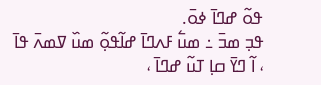ߟߋ߬ ߝߣߊ߫ ߦߋ߫.
ߟߏ߲ ߘߏ߫ ߸ ߘߎ߱ ߓߍߣߊ߫ ߝߊ߬ߟߋ߲߬ ߘߎ߰ ߜߘߍ߫ ߟߊ߫ ، ߊ߬ ߣߌ߫ ߛߊ߲ ߠߎ߬ ߝߣߊ߫ ،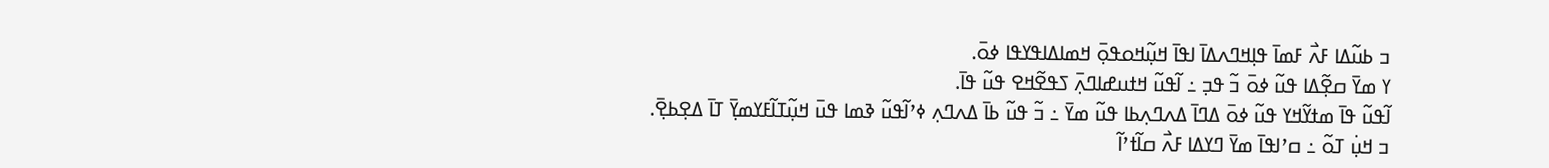ߏ ߕߎ߬ߡߊ ߓߍ߯ ߓߘߊ߫ ߟߊ߲ߞߣߍߡߊ߫ ߊߟߊ߫ ߞߎ߲߬ߞߋߟߋ߲߫ ߞߘߊߡߊߟߌߟߊ ߦߋ߫.
ߌ ߘߌ߫ ߛߐ߲߬ߡߊ ߟߎ߬ ߦߋ߫ ߏ߬ ߟߏ߲ ߸ ߊ߬ߟߎ߬ ߞߙߎߝߊߣߍ߲߫ ߖߟߐ߬ߞߐ ߟߎ߬ ߟߊ߫.
ߊ߬ߟߎ߬ ߟߊ߫ ߘߙߌ߬ߞߌ ߟߎ߬ ߦߋ߫ ߡߣߊ߫ ߡߍߣߍ߲ߕߊ ߟߎ߬ ߘߌ߫ ߸ ߏ߬ ߟߎ߬ ߕߊ߫ ߡߍߣߍ߲ ߦߴߊ߬ߟߎ߬ ߢߘߊ ߟߎ߫ ߞߎ߲߬ߠߊ߬ߓߌߘߌ߲߫ ߠߊ߫ ߡߐ߲ߕߐ߲߫.
ߏ ߞߎ߲߭ ߠߋ߬ ߸ ߛߴߊߟߊ߫ ߘߌ߫ ߣߌߡߊ ߓߍ߯ ߛߊ߬ߙߴߊ߬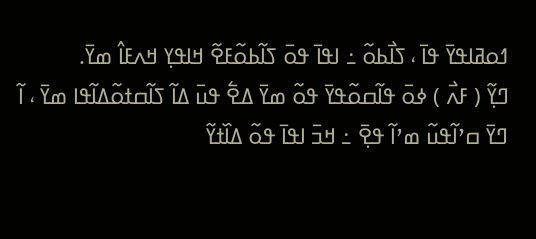ߗߋߥߊߟߌ߫ ߟߊ߫ ، ߖߊ߯ߕߋ߬ ߸ ߊߟߊ߫ ߟߋ߫ ߖߊ߬ߕߋ߬ߓߐ߬ ߞߊߟߌ߲ ߞߍߓߊ߮ ߘߌ߫.
ߣߌ߲߬ ( ߓߍ߯ ) ߦߋ߫ ߟߊ߬ߛߋ߬ߟߌ߫ ߟߋ߬ ߘߌ߫ ߡߐ߱ ߟߎ߫ ߡߊ߬ ߖߊ߬ߛߙߋ߬ߡߊ߬ߟߊ ߘߌ߫ ، ߊ߬ ߣߌ߫ ߛߴߊ߬ߟߎ߬ ߘߴߊ߬ ߟߐ߲߫ ߸ ߞߏ߫ ߊߟߊ߫ ߟߋ߬ ߡߊ߰ߙߌ߬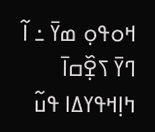ߞߋߟߋ߲ ߘߌ߫ ߸ ߊ߬ ߣߌ߫ ߖߐ߲߰ߛߊ߫ ߤߊ߲ߞߟߌߡߊ ߟߎ߬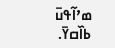ߘߴߊ߬ߟߎ߫ ߕߊ߰ߛߌ߫.